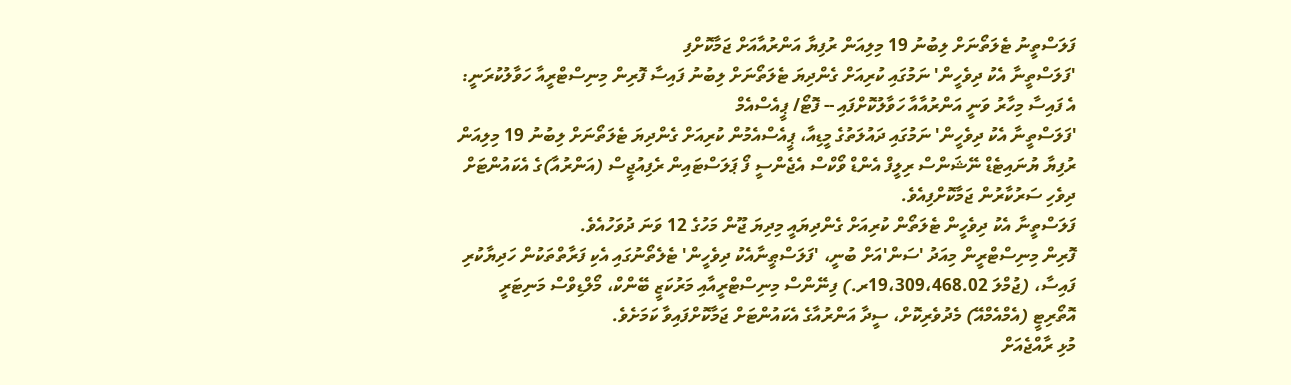ފަލަސްތީނު ޓެލަތޯނަށް ލިބުނު 19 މިލިއަން ރުފިޔާ އަންރުއާއަށް ޖަމާކޮށްފި
'ފަލަސްތީނާ އެކު ދިވެހީން' ނަމުގައި ކުރިއަށް ގެންދިޔަ ޓެލަތޯނަށް ލިބުނު ފައިސާ ފޮރިން މިނިސްޓްރީއާ ހަވާލުކުރަނީ: އެ ފައިސާ މިހާރު ވަނީ އަންރުއާއާ ހަވާލުކޮށްފައި -- ފޮޓޯ/ ޕީއެސްއެމް
'ފަލަސްތީނާ އެކު ދިވެހީން' ނަމުގައި ދައުލަތުގެ މީޑިއާ، ޕީއެސްއެމުން ކުރިއަށް ގެންދިޔަ ޓެލަތޯނަށް ލިބުނު 19 މިލިއަން ރުފިޔާ ޔުނައިޓެޑް ނޭޝަންސް ރިލީފް އެންޑް ވޯކްސް އެޖެންސީ ފޯ ޕަލަސްޓައިން ރެފިއުޖީސް (އަންރުއާ)ގެ އެކައުންޓަށް ދިވެހި ސަރުކާރުން ޖަމާކޮށްފިއެވެ.
ފަލަސްތީނާ އެކު ދިވެހީން ޓެލަތޯން ކުރިއަށް ގެންދިޔައީ މިދިޔަ ޖޫން މަހުގެ 12 ވަނަ ދުވަހުއެވެ.
ފޮރިން މިނިސްޓްރީން މިއަދު 'ސަން'އަށް ބުނީ، 'ފަލަސްޠީނާއެކު ދިވެހީން' ޓެލެތޯނުގައި އެކި ފަރާތްތަކުން ހަދިޔާކުރި ފައިސާ، (ޖުމްލަ 19،309،468.02ރ.) ފިނޭންސް މިނިސްޓްރީއާއި މަރުކަޒީ ބޭންކް، މޯލްޑިވްސް މަނިޓަރީ އޮތޯރިޓީ (އެމްއެމްއޭ) މެދުވެރިކޮށް، ސީދާ އަންރުއާގެ އެކައުންޓަށް ޖަމާކޮށްފައިވާ ކަމަށެވެ.
މުޅި ރާއްޖެއަށް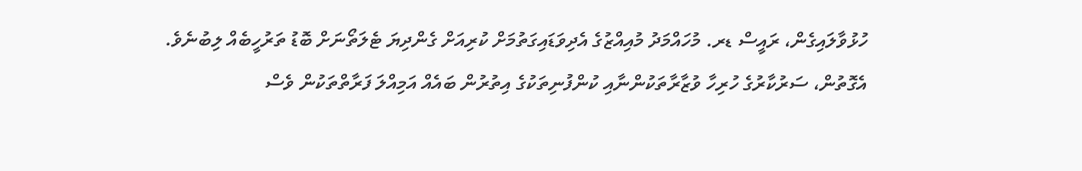ހުޅުވާލައިގެން، ރައީސް ޑރ. މުހައްމަދު މުއިއްޒުގެ އެދިވަޑައިގަތުމަށް ކުރިއަށް ގެންދިޔަ ޓެލަތޯނަށް ބޮޑު ތަރުހީބެއް ލިބުނެވެ.
އެގޮތުން، ސަރުކާރުގެ ހުރިހާ ވުޒާރާތަކުންނާއި ކުންފުނިތަކުގެ އިތުރުން ބައެއް އަމިއްލަ ފަރާތްތަކުން ވެސް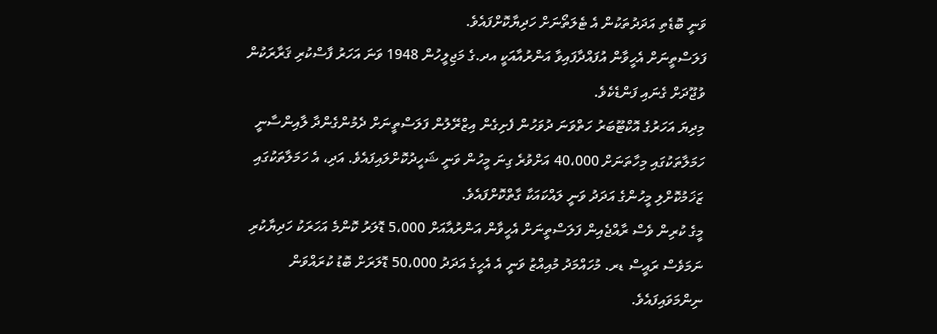ވަނީ ބޮޑެތި އަދަދުތަކުން އެ ޓެލަތޯނަށް ހަދިޔާކޮށްފައެވެ.
ފަލަސްތީނަށް އެހީވާން އުފައްދާފައިވާ އަންރުއާއަކީ އދ.ގެ މަޖިލީހުން 1948 ވަނަ އަހަރު ފާސްކުރި ޤަރާރަކުން ވުޖޫދަށް ގެނައި ފަންޑެކެވެ.
މިދިޔަ އަހަރުގެ އޮކްޓޫބަރު ހަތްވަނަ ދުވަހުން ފެށިގެން އިޒްރޭލުން ފަލަސްތީނަށް ދެމުންގެންދާ ލާއިންސާނީ ހަމަލާތަކުގައި މިހާތަނަށް 40،000 އަށްވުރެ ގިނަ މީހުން ވަނީ ޝަހީދުކޮށްލައިފައެވެ. އަދި، އެ ހަމަލާތަކުގައި ޒަޚަމުކޮށްލި މީހުންގެ އަދަދު ވަނީ ލައްކައަކާ ގާތްކޮށްފައެވެ.
މީގެ ކުރިން ވެސް ރާއްޖެއިން ފަލަސްތީނަށް އެހީވާން އަންރުއާއަށް 5،000 ޑޮލަރު ކޮންމެ އަހަރަކު ހަދިޔާކުރި ނަމަވެސް ރައީސް ޑރ. މުހައްމަދު މުއިއްޒު ވަނީ އެ އެހީގެ އަދަދު 50،000 ޑޮލަރަށް ބޮޑު ކުރައްވަން ނިންމަވައިފައެވެ.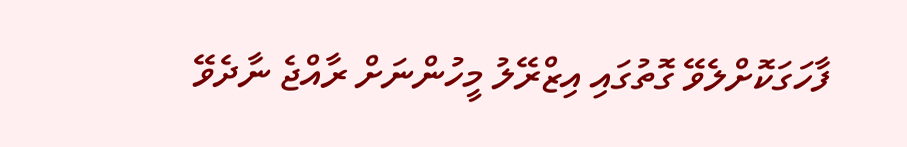ފާހަގަކޮށްލެވޭ ގޮތުގައި އިޒްރޭލު މީހުންނަށް ރާއްޖެ ނާދެވޭ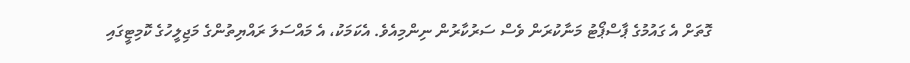ގޮތަށް އެ ގައުމުގެ ޕާސްޕޯޓު މަނާކުރަން ވެސް ސަރުކާރުން ނިންމިއެވެ. އެކަމަކު، އެ މައްސަލަ ރައްޔިތުންގެ މަޖިލީހުގެ ކޮމިޓީގައި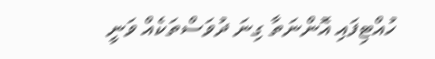ހުއްޓިފައި އޮންނަތާ ގިނަ ދުވަސްތަކެއް ވަނީ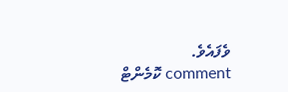ވެފައެވެ.
comment ކޮމެންޓް